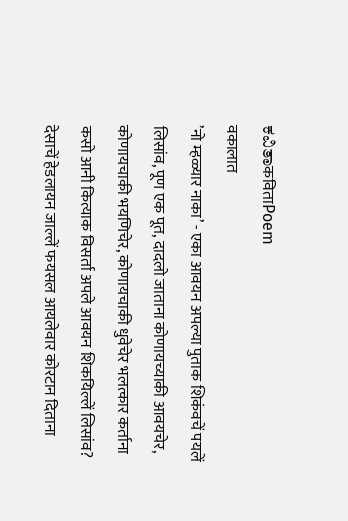ಕವಿತಾकविताPoem
वकालात
’नो म्हळ्यार नाका’ - एका आवयन अपल्या पुताक शिकंवचें पयलें लिसांव, पूण एक पूत, दादलो जाताना कोणायच्याकी आवयचेर, कोणायचाकी भयणिचेर, कोणायचाकी धुवेचेर भलत्कार कर्ताना कसो आनी कित्याक विसर्ता अपले आवयन शिकयिल्लें लिसांव? देसाचें हेडलायन जाल्लें फयसल आयलेवार कोरटान दिताना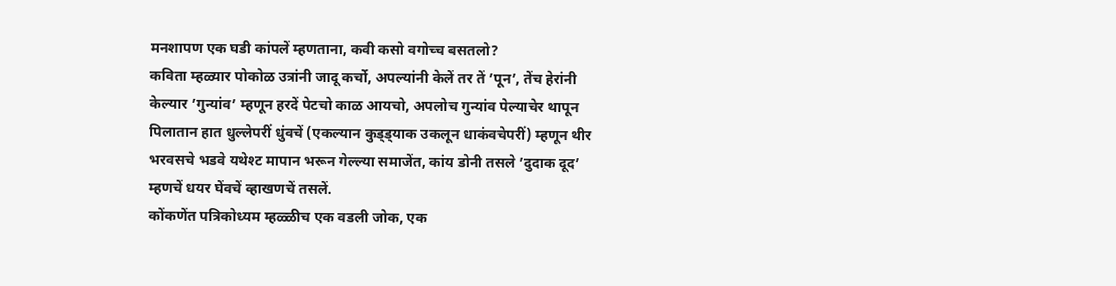मनशापण एक घडी कांपलें म्हणताना, कवी कसो वगोच्च बसतलो?
कविता म्हळ्यार पोकोळ उत्रांनी जादू कर्चो, अपल्यांनी केलें तर तें ’पून’, तेंच हेरांनी केल्यार ’गुन्यांव’ म्हणून हरदें पेटचो काळ आयचो, अपलोच गुन्यांव पेल्याचेर थापून पिलातान हात धुल्लेपरीं धुंवचें (एकल्यान कुड्ड्याक उकलून धाकंवचेपरीं) म्हणून थीर भरवसचे भडवे यथेश्ट मापान भरून गेल्ल्या समाजेंत, कांय डोनी तसले ’दुदाक दूद’ म्हणचें धयर घेंवचें व्हाखणचें तसलें.
कोंकणेंत पत्रिकोध्यम म्हळ्ळीच एक वडली जोक, एक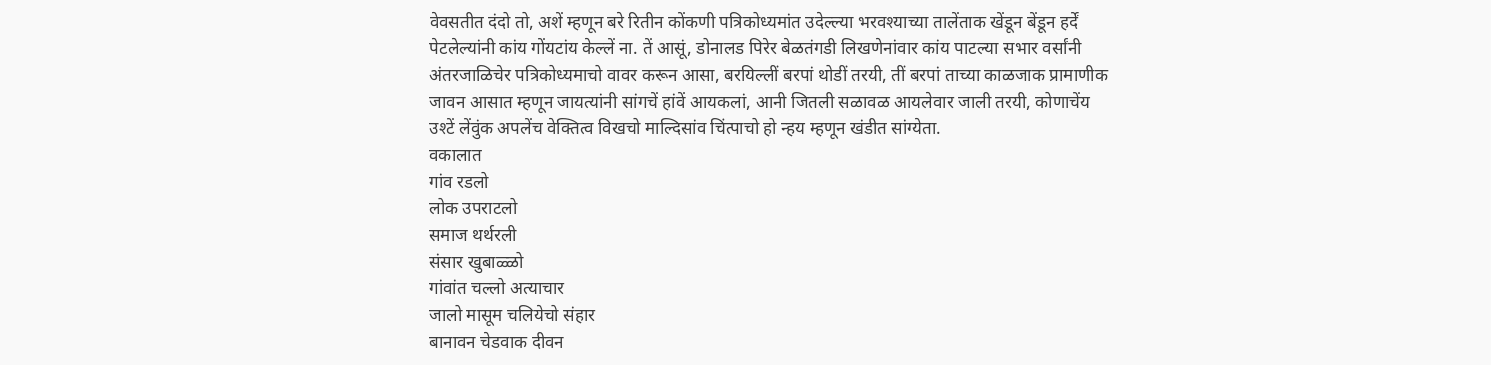वेवसतीत दंदो तो, अशें म्हणून बरे रितीन कोंकणी पत्रिकोध्यमांत उदेल्ल्या भरवश्याच्या तालेंताक खेंडून बेंडून हर्दें पेटलेल्यांनी कांय गोंयटांय केल्लें ना. तें आसूं, डोनालड पिरेर बेळतंगडी लिखणेनांवार कांय पाटल्या सभार वर्सांनी अंतरजाळिचेर पत्रिकोध्यमाचो वावर करून आसा, बरयिल्लीं बरपां थोडीं तरयी, तीं बरपां ताच्या काळजाक प्रामाणीक जावन आसात म्हणून जायत्यांनी सांगचें हांवें आयकलां, आनी जितली सळावळ आयलेवार जाली तरयी, कोणाचेंय उश्टें लेंवुंक अपलेंच वेक्तित्व विखचो माल्दिसांव चिंत्पाचो हो न्हय म्हणून खंडीत सांग्येता.
वकालात
गांव रडलो
लोक उपराटलो
समाज थर्थरली
संसार खुबाळ्ळो
गांवांत चल्लो अत्याचार
जालो मासूम चलियेचो संहार
बानावन चेडवाक दीवन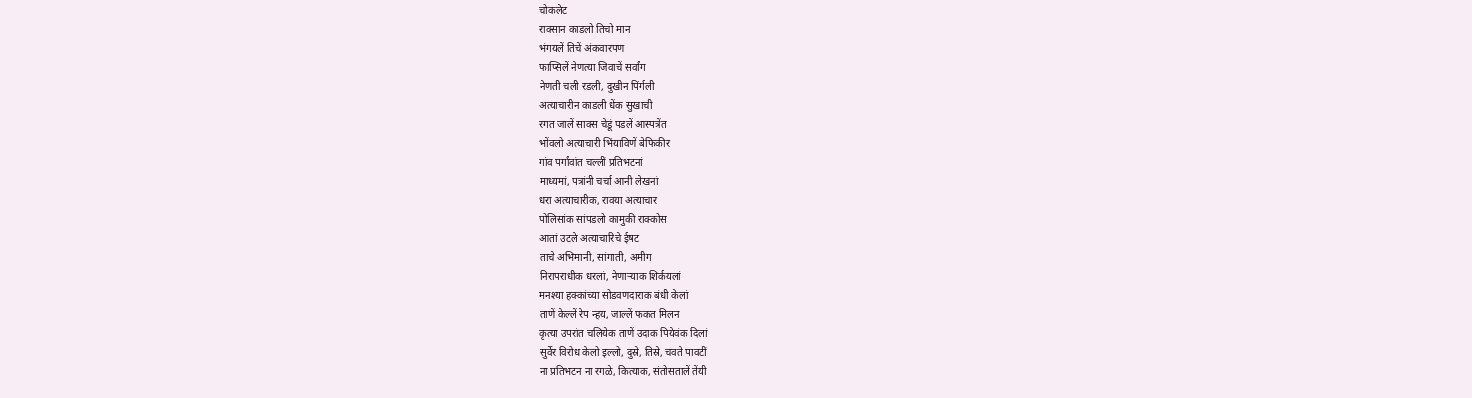चोकलेट
राक्सान काडलो तिचो मान
भंगयलें तिचें अंकवारपण
फाप्सिलें नेणत्या जिवाचें सर्वांग
नेणती चली रडली, दुखीन पिंर्गली
अत्याचारीन काडली धेंक सुखाची
रगत जालें साक्स चेडूं पडलें आस्पत्रेंत
भोंवलो अत्याचारी भिंयाविणें बेफिकीर
गांव पर्गांवांत चल्लीं प्रतिभटनां
माध्यमां, पत्रांनी चर्चा आनी लेखनां
धरा अत्याचारीक, रावया अत्याचार
पोलिसांक सांपडलो कामुकी राक्कोस
आतां उटले अत्याचारिचे ईषट
ताचे अभिमानी, सांगाती, अमीग
निरापराधीक धरलां, नेणाऱ्याक शिर्कयलां
मनश्या हक्कांच्या सोडवणदाराक बंधी केलां
ताणें केल्लें रेप न्हय, जाल्लें फकत मिलन
कृत्या उपरांत चलियेक ताणें उदाक पियेवंक दिलां
सुर्वेर विरोध केलो इल्लो, दुस्रे, तिस्रे, चवते पावटीं
ना प्रतिभटन ना रगळे, कित्याक, संतोसतालें तेंयी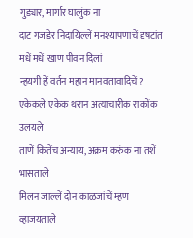गुड्यार, मार्गार घालुंक ना
दाट गजडेर निदायिल्लें मनश्यापणाचें दृषटांत
मधें मधें खाण पीवन दिलां
न्हयगी हें वर्तन महान मानवतावादिचें?
एकेकले एकेक थरान अत्याचारीक राकोंक उलयले
ताणें कितेंच अन्याय, अक्रम करुंक ना तशें भासताले
मिलन जाल्लें दोन काळजांचें म्हण व्हाजयताले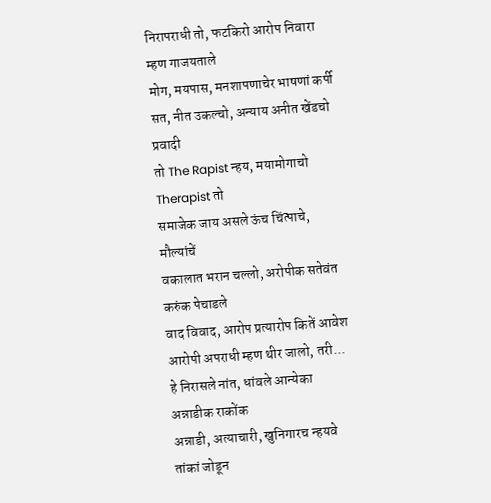निरापराधी तो, फटकिरो आरोप निवारा म्हण गाजयताले
मोग, मयपास, मनशापणाचेर भाषणां कर्पी
सत, नीत उकल्चो, अन्याय अनीत खेंडचो प्रवादी
तो The Rapist न्हय, मयामोगाचो Therapist तो
समाजेक जाय असले ऊंच चिंत्पाचे, मौल्यांचें
वकालात भरान चल्लो, अरोपीक सतेवंत करुंक पेचाडले
वाद विवाद, आरोप प्रत्यारोप कितें आवेश
आरोपी अपराधी म्हण थीर जालो, तरी...
हे निरासले नांत, धांवले आन्येका अन्नाडीक राकोंक
अन्नाडी, अत्याचारी, खुनिगारच न्हयवे
तांकां जोडून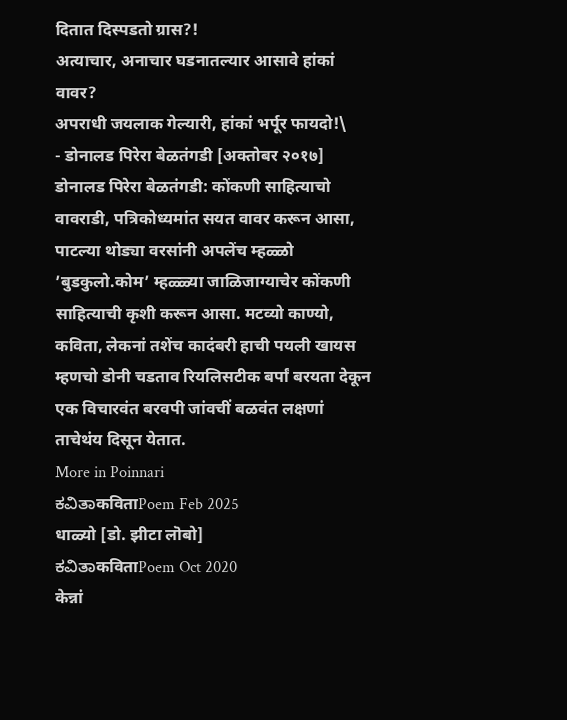दितात दिस्पडतो ग्रास?!
अत्याचार, अनाचार घडनातल्यार आसावे हांकां वावर?
अपराधी जयलाक गेल्यारी, हांकां भर्पूर फायदो!\
- डोनालड पिरेरा बेळतंगडी [अक्तोबर २०१७]
डोनालड पिरेरा बेळतंगडी: कोंकणी साहित्याचो वावराडी, पत्रिकोध्यमांत सयत वावर करून आसा, पाटल्या थोड्या वरसांनी अपलेंच म्हळ्ळो ’बुडकुलो.कोम’ म्हळ्ळ्या जाळिजाग्याचेर कोंकणी साहित्याची कृशी करून आसा. मटव्यो काण्यो, कविता, लेकनां तशेंच कादंबरी हाची पयली खायस म्हणचो डोनी चडताव रियलिसटीक बर्पां बरयता देकून एक विचारवंत बरवपी जांवचीं बळवंत लक्षणां ताचेथंय दिसून येतात.
More in Poinnari
ಕವಿತಾकविताPoem Feb 2025
धाळ्यो [डो. झीटा लॊबो]
ಕವಿತಾकविताPoem Oct 2020
केन्नां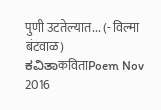पुणी उटतेल्यात... (- विल्मा बंटवाळ)
ಕವಿತಾकविताPoem Nov 2016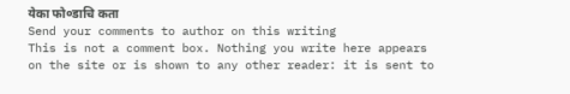येका फो०डाचि कता
Send your comments to author on this writing
This is not a comment box. Nothing you write here appears on the site or is shown to any other reader: it is sent to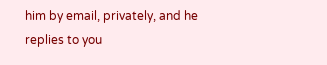him by email, privately, and he replies to you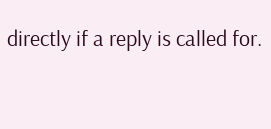directly if a reply is called for.